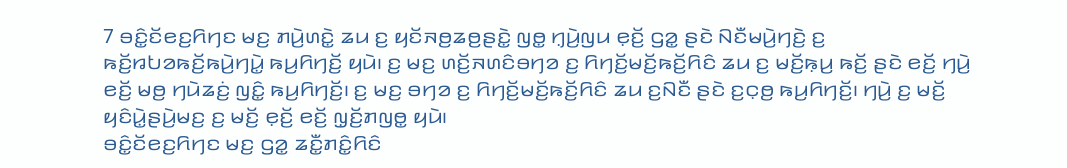7 ꤋꤢꤨ꤭ꤢꤩꤕꤢ꤬ꤖꤚꤢ ꤗꤢ꤬ ꤊꤣꤧ꤬ꤛꤢꤧ꤭ ꤘꤣ ꤢ꤬ ꤟꤢꤩꤏꤥ꤬ꤘꤥ꤬ꤔꤢꤧ꤭ ꤜꤥ꤭ ꤚ꤫ꤣꤧ꤬ꤜꤣ ꤕ꤫ꤢꤩ꤬ ꤞꤤ꤭ ꤔꤢꤧ ꤡꤢꤪꤗꤣꤧ꤬ꤚꤢꤧ꤬ ꤢ꤬ ꤒꤢꤩ꤬ꤙꤝꤤꤒꤢꤩ꤬ꤒꤣꤧ꤬ꤚꤣꤧ꤭ ꤒꤣ꤬ꤖꤚꤢꤩ꤬ ꤟꤣꤧ꤯ ꤢ꤬ ꤗꤢ꤬ ꤛꤢꤩ꤬ꤏꤛꤢꤨꤋꤚꤤ ꤢ꤬ ꤖꤚꤢꤩ꤬ꤗꤢꤩ꤬ꤒꤢꤩ꤬ꤖꤢꤨ ꤘꤣ ꤢ꤬ ꤗꤢꤩ꤬ꤒ꤫ꤣ꤬ ꤒꤢꤩ꤬ ꤔꤢꤧ ꤕꤢꤩ꤬ ꤚꤣꤧ꤬ ꤕꤢꤩ꤬ ꤗꤥ꤬ ꤚꤣꤧꤘꤢꤦ꤬ ꤜꤢꤨ꤭ ꤒꤣ꤬ꤖꤚꤢꤩ꤬꤯ ꤢ꤬ ꤗꤢ꤬ ꤋꤚꤤ ꤢ꤬ ꤖꤚꤢꤩ꤬ꤗꤢꤩ꤬ꤒꤢꤩ꤬ꤖꤢꤨ ꤘꤣ ꤢ꤬ꤡꤢꤪ ꤔꤢꤧ ꤢ꤬ꤍ꤫ꤥ꤬ ꤒꤣ꤬ꤖꤚꤢꤩ꤬꤯ ꤚꤣꤧ꤬ ꤢ꤬ ꤗꤢꤩ꤬ ꤟꤢꤨꤣꤧ꤭ꤔꤣꤧ꤬ꤗꤢ꤬ ꤢ꤬ ꤗꤢꤩ꤬ ꤕ꤫ꤢꤩ꤬ ꤕꤢꤩ꤬ ꤜ꤫ꤢꤩ꤬ꤊꤜꤥ꤭ ꤟꤣꤧ꤯
ꤋꤢꤨ꤭ꤢꤩꤕꤢ꤬ꤖꤚꤢ ꤗꤢ꤬ ꤞꤤ꤭ ꤘꤢꤪ꤭ꤊꤢꤨ꤭ꤖꤢꤨ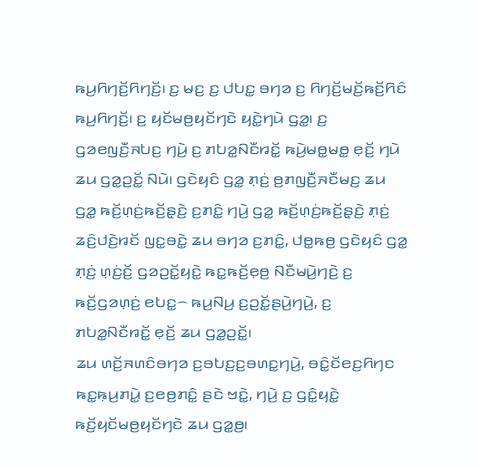ꤒꤣ꤬ꤖꤚꤢꤩ꤬ꤖꤚꤢꤩ꤬꤯ ꤢ꤬ ꤗꤢ꤬ ꤢ꤬ ꤓꤝꤢ꤭ ꤋꤚꤤ ꤢ꤬ ꤖꤚꤢꤩ꤬ꤗꤢꤩ꤬ꤒꤢꤩ꤬ꤖꤢꤨ ꤒꤣ꤬ꤖꤚꤢꤩ꤬꤯ ꤢ꤬ ꤟꤢꤩꤗꤥ꤬ꤟꤢꤩꤚꤢꤧ ꤟꤢꤧ꤭ꤚꤣꤧ ꤞꤤ꤭꤯ ꤢ꤬ ꤞꤤꤕꤜꤢꤪ꤬ꤏꤝꤢ꤬ ꤚꤣꤧ꤬ ꤢ꤬ ꤊꤝꤤ꤭ꤡꤢꤪꤙꤢꤩ꤭ ꤒꤣꤧ꤬ꤗꤥ꤭ꤗꤥ꤭ ꤕ꤫ꤢꤩ꤬ ꤚꤣꤧ ꤘꤣ ꤞꤤ꤭ꤑꤢꤩ꤭ ꤡꤣꤧ꤯ ꤞꤢꤧꤟꤢꤨ ꤞꤤ꤭ ꤊ꤫ꤢꤦ꤬ ꤥ꤬ꤊꤜꤢꤪ꤬ꤏꤢꤪꤗꤢ꤬ ꤘꤣ ꤞꤤ꤭ ꤒꤢꤩ꤬ꤛ꤫ꤢꤦ꤬ꤒꤢꤩ꤬ꤔ꤫ꤢꤧ꤬ ꤢ꤬ꤊꤢꤨ꤭ ꤚꤣꤧ꤬ ꤞꤤ꤭ ꤒꤢꤩ꤬ꤛ꤫ꤢꤦ꤬ꤒꤢꤩ꤬ꤔ꤫ꤢꤧ꤬ ꤊ꤫ꤢꤦ꤬ ꤘꤢꤨ꤬ꤓꤢꤧ꤬ꤙꤢꤩ ꤜꤢ꤭ꤋꤢꤧ꤭ ꤘꤣ ꤋꤚꤤ ꤢ꤬ꤊꤢꤨ꤭, ꤓꤥ꤭ꤒꤥ꤬ ꤞꤢꤧꤟꤢꤨ ꤞꤤ꤭ ꤊ꤫ꤢꤦ꤬ ꤛ꤫ꤢꤦ꤬ꤢꤩ꤬ ꤞꤤꤑꤢꤩ꤭ꤟꤢꤧ꤭ ꤒꤢ꤭ꤒꤢꤩ꤬ꤕ꤫ꤥ꤬ ꤡꤢꤪꤗꤣꤧ꤬ꤚꤢꤧ꤬ ꤢ꤬ ꤒꤢꤩ꤬ꤞꤤꤛ꤫ꤢꤦ꤬ ꤕꤝꤢ꤭꤮ ꤒꤣ꤬ꤡꤣ꤬ ꤢ꤬ꤑꤢꤩ꤭ꤔꤣꤧ꤬ꤚꤣꤧ꤬, ꤢ꤬ ꤊꤝꤤ꤭ꤡꤢꤪꤙꤢꤩ꤭ ꤕ꤫ꤢꤩ꤬ ꤘꤣ ꤞꤤ꤭ꤑꤢꤩ꤭꤯
ꤘꤣ ꤛꤢꤩ꤬ꤏꤛꤢꤨꤋꤚꤤ ꤢ꤬ꤋꤝꤢ꤬ꤢ꤬ꤋꤛꤢ꤭ꤚꤣꤧ꤬, ꤋꤢꤨ꤭ꤢꤩꤕꤢ꤬ꤖꤚꤢ ꤒꤢ꤭ꤒ꤫ꤣ꤬ꤊꤣꤧ꤭ ꤢ꤬ꤕꤥ꤬ꤊꤢꤨ꤭ ꤔꤢꤧ ꤠꤢꤧ꤭, ꤚꤣꤧ꤬ ꤢ꤬ ꤞꤢꤨ꤭ꤟꤢꤧ꤭ ꤒꤢꤩ꤬ꤟꤢꤩꤗꤥ꤬ꤟꤢꤩꤚꤢꤧ ꤘꤣ ꤞꤤ꤭ꤥ꤬꤯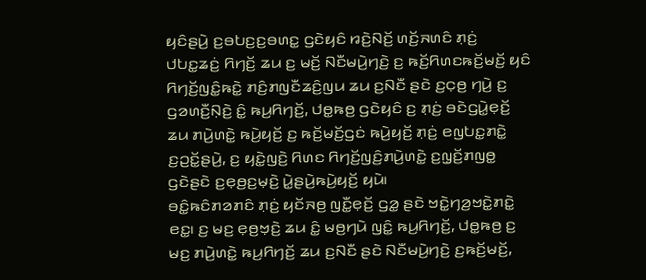ꤟꤢꤨꤔꤣꤧ꤬ ꤢ꤬ꤋꤝꤢ꤬ꤢ꤬ꤋꤛꤢ꤭ ꤞꤢꤧꤟꤢꤨ ꤙꤢꤧ꤬ꤡꤢꤩ꤬ ꤛꤢꤩ꤬ꤏꤛꤢꤨ ꤊ꤫ꤢꤦ꤬ ꤓꤝꤢ꤭ꤘꤢꤦ꤬ ꤖꤚꤢꤩ꤬ ꤘꤣ ꤢ꤬ ꤗꤢꤩ꤬ ꤡꤢꤪꤗꤣꤧ꤬ꤚꤢꤧ꤬ ꤢ꤬ ꤒꤢꤩ꤬ꤖꤛꤢꤒꤢꤩ꤬ꤗꤢꤩ꤬ ꤟꤢꤨ ꤖꤚꤢꤩ꤬ꤜꤢꤨ꤭ꤒꤢꤧ꤭ ꤊꤢꤨ꤬ꤊꤜꤢꤪꤘꤢꤨ꤬ꤜꤣ ꤘꤣ ꤢ꤬ꤡꤢꤪ ꤔꤢꤧ ꤢ꤬ꤍ꤫ꤥ꤬ ꤚꤣꤧ꤬ ꤢ꤬ ꤞꤤꤛꤢꤪ꤬ꤡ꤫ꤢꤧ꤬ ꤢꤨ꤭ ꤒꤣ꤬ꤖꤚꤢꤩ꤬, ꤓꤥ꤭ꤒꤥ꤬ ꤞꤢꤧꤟꤢꤨ ꤢ꤬ ꤊ꤫ꤢꤦ꤬ ꤋꤢꤧꤞꤣꤧ꤭ꤕ꤫ꤢꤩ꤬ ꤘꤣ ꤊꤣꤧ꤬ꤛꤢꤧ꤭ ꤒꤣꤧ꤬ꤟꤢꤩ꤬ ꤢ꤬ ꤒꤢꤩ꤬ꤗꤢꤩ꤬ꤞꤢꤦ ꤒꤣꤧ꤬ꤟꤢꤩ꤬ ꤊ꤫ꤢꤦ꤬ ꤕꤜꤝꤢ꤭ꤊꤢꤧ꤭ ꤢ꤬ꤑꤢꤩ꤭ꤔꤣꤧ꤬, ꤢ꤬ ꤟꤢꤧ꤭ꤜꤢꤧ꤬ ꤖꤛꤢ ꤖꤚꤢꤩ꤬ꤜꤢꤨ꤬ꤊꤣꤧ꤬ꤛꤢꤧ꤭ ꤢ꤬ꤜ꤫ꤢꤩ꤬ꤊꤜꤥ꤭ ꤞꤢꤧꤔꤢꤧ ꤢ꤬ꤕ꤫ꤥ꤬ꤢ꤬ꤗ꤫ꤢꤧ꤬ ꤣꤧ꤭ꤔꤣꤧ꤬ꤒꤣꤧ꤬ꤟꤢꤩ꤬ ꤟꤣꤧ꤯
ꤋꤢꤨ꤭ꤒꤢꤨꤊꤤꤊꤢꤨ ꤊ꤫ꤢꤦ꤬ ꤟꤢꤩꤏꤥ꤬ ꤜꤢꤪ꤭ꤕ꤫ꤢꤩ꤬ ꤞꤤ꤭ ꤔꤢꤧ ꤠꤢꤧ꤭ꤚꤤ꤬ꤠꤢꤧ꤭ꤊꤢꤧ꤭ ꤕꤢ꤭꤯ ꤢ꤬ ꤗꤢ꤬ ꤕ꤫ꤥ꤬ꤠ꤫ꤢꤧ꤬ ꤘꤣ ꤢꤨ꤭ ꤗꤥ꤬ꤚꤣꤧ ꤜꤢꤨ꤭ ꤒꤣ꤬ꤖꤚꤢꤩ꤬, ꤓꤥ꤭ꤒꤥ꤬ ꤢ꤬ ꤗꤢ꤬ ꤊꤣꤧ꤬ꤛꤢꤧ꤭ ꤒꤣ꤬ꤖꤚꤢꤩ꤬ ꤘꤣ ꤢ꤬ꤡꤢꤪ ꤔꤢꤧ ꤡꤢꤪꤗꤣꤧ꤬ꤚꤢꤧ꤬ ꤢ꤬ꤒꤢꤩ꤬ꤗꤢꤩ꤬,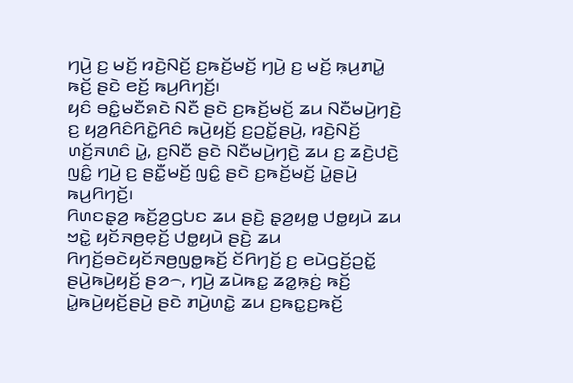ꤚꤣꤧ꤬ ꤢ꤬ ꤗꤢꤩ꤬ ꤙꤢꤧ꤬ꤡꤢꤩ꤬ ꤢ꤬ꤒꤢꤩ꤬ꤗꤢꤩ꤬ ꤚꤣꤧ꤬ ꤢ꤬ ꤗꤢꤩ꤬ ꤒ꤫ꤣ꤬ꤊꤣꤧ꤭ ꤒꤢꤩ꤬ ꤔꤢꤧ ꤕꤢꤩ꤬ ꤒꤣ꤬ꤖꤚꤢꤩ꤬꤯
ꤟꤢꤨ ꤋꤢꤨ꤭ꤗꤢꤪꤎꤢꤧ ꤡꤢꤪ ꤔꤢꤧ ꤢ꤬ꤒꤢꤩ꤬ꤗꤢꤩ꤬ ꤘꤣ ꤡꤢꤪꤗꤣꤧ꤬ꤚꤢꤧ꤬ ꤢ꤬ ꤟꤤ꤬ꤖꤢꤨꤖꤢꤧ꤭ꤖꤢꤨ ꤒꤣꤧ꤬ꤟꤢꤩ꤬ ꤢ꤬ꤑꤢꤩ꤭ꤔꤣꤧ꤬, ꤙꤢꤧ꤬ꤡꤢꤩ꤬ ꤛꤢꤩ꤬ꤏꤛꤢꤨ ꤣꤧ꤭, ꤢ꤬ꤡꤢꤪ ꤔꤢꤧ ꤡꤢꤪꤗꤣꤧ꤬ꤚꤢꤧ꤬ ꤘꤣ ꤢ꤬ ꤘꤢꤧ꤬ꤓꤢꤧ꤬ ꤜꤢꤨ꤭ ꤚꤣꤧ꤬ ꤢ꤬ ꤔꤢꤪ꤭ꤗꤢꤩ꤬ ꤜꤢꤨ꤭ ꤔꤢꤧ ꤢ꤬ꤒꤢꤩ꤬ꤗꤢꤩ꤬ ꤣꤧ꤭ꤔꤣꤧ꤬ ꤒꤣ꤬ꤖꤚꤢꤩ꤬꤯
ꤖꤛꤢꤔ꤫ꤤ꤬ ꤒꤢꤩ꤬ꤤ꤬ꤞꤝꤢ ꤘꤣ ꤔꤢꤧ꤬ ꤔ꤫ꤤ꤬ꤟꤥ꤭ ꤓꤥ꤭ꤟꤣꤧ ꤘꤣ ꤠꤢꤧ꤭ ꤟꤢꤩꤏꤥ꤬ꤕ꤫ꤢꤩ꤬ ꤓꤥ꤭ꤟꤣꤧ ꤔꤢꤧ꤬ ꤘꤣ ꤖꤚꤢꤩ꤬ꤋꤢꤧꤟꤢꤩꤏꤥ꤬ꤜꤥ꤭ꤒꤢꤩ꤬ ꤢꤩꤖꤚꤢꤩ꤬ ꤢ꤬ ꤕꤣꤧꤞꤢꤩ꤬ꤑꤢꤩ꤭ ꤔꤣꤧ꤬ꤒꤣꤧ꤬ꤟꤢꤩ꤬ ꤔꤤ꤮, ꤚꤣꤧ꤬ ꤘꤣꤧꤒꤢ꤭ ꤘꤤ꤭ꤒ꤫ꤢꤦ꤬ ꤒꤢꤩ꤬ ꤣꤧ꤭ꤒꤣꤧ꤬ꤟꤢꤩ꤬ꤔꤣꤧ꤬ ꤔꤢꤧ ꤊꤣꤧ꤬ꤛꤢꤧ꤭ ꤘꤣ ꤢ꤬ꤒꤢ꤭ꤢ꤬ꤒꤢꤩ꤬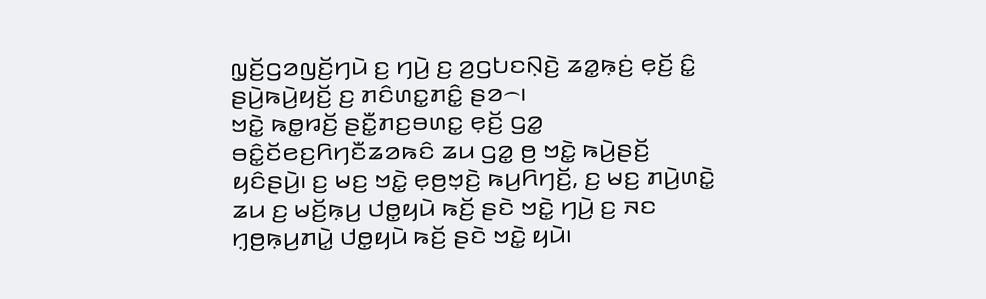ꤜ꤫ꤢꤩ꤬ꤞꤤꤜꤢꤩ꤬ꤚꤣꤧ ꤢ꤬ ꤚꤣꤧ꤬ ꤢ꤬ ꤤ꤬ꤞꤝꤢꤡ꤫ꤢꤧ꤬ ꤘꤤ꤭ꤒ꤫ꤢꤦ꤬ ꤕ꤫ꤢꤩ꤬ ꤢꤨ꤭ ꤔꤣꤧ꤬ꤒꤣꤧ꤬ꤟꤢꤩ꤬ ꤢ꤬ ꤊꤢꤨꤛꤢ꤭ꤊꤢꤨ꤭ ꤔꤤ꤮꤯
ꤠꤢꤧ꤭ ꤒꤥ꤭ꤙꤢꤩ꤬ ꤔꤢꤪ꤭ꤊꤢ꤬ꤋꤛꤢ꤭ ꤕ꤫ꤢꤩ꤬ ꤞꤤ꤭ ꤋꤢꤨ꤭ꤢꤩꤕꤢ꤬ꤖꤚꤢꤪꤘꤤꤒꤢꤨ ꤘꤣ ꤞꤤ꤭ ꤥ꤬ ꤠꤢꤧ꤭ ꤒꤣꤧ꤬ꤔꤢꤩ꤬ ꤟꤢꤨꤔꤣꤧ꤬꤯ ꤢ꤬ ꤗꤢ꤬ ꤠꤢꤧ꤭ ꤕ꤫ꤥ꤬ꤠ꤫ꤢꤧ꤬ ꤒꤣ꤬ꤖꤚꤢꤩ꤬, ꤢ꤬ ꤗꤢ꤬ ꤊꤣꤧ꤬ꤛꤢꤧ꤭ ꤘꤣ ꤢ꤬ ꤗꤢꤩ꤬ꤒ꤫ꤣ꤬ ꤓꤥ꤭ꤟꤣꤧ ꤒꤢꤩ꤬ ꤔꤢꤧ ꤠꤢꤧ꤭ ꤚꤣꤧ꤬ ꤢ꤬ ꤏꤢ ꤚ꤫ꤥ꤬ꤒ꤫ꤣ꤬ꤊꤣꤧ꤭ ꤓꤥ꤭ꤟꤣꤧ ꤒꤢꤩ꤬ ꤔꤢꤧ ꤠꤢꤧ꤭ ꤟꤣꤧ꤯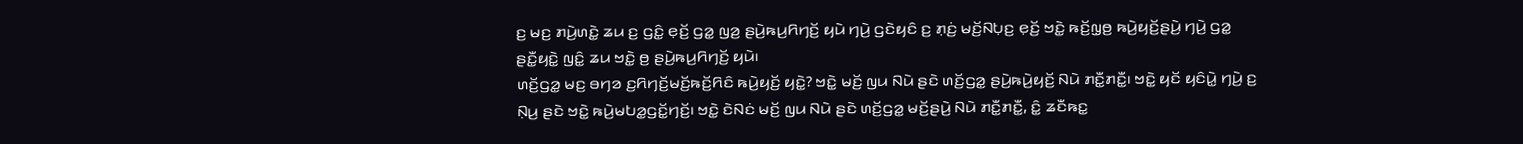ꤢ꤬ ꤗꤢ꤬ ꤊꤣꤧ꤬ꤛꤢꤧ꤭ ꤘꤣ ꤢ꤬ ꤞꤢꤨ꤭ ꤕ꤫ꤢꤩ꤬ ꤞꤤ꤭ ꤜꤤ꤬ ꤔꤣꤧ꤬ꤒꤣ꤬ꤖꤚꤢꤩ꤬ ꤟꤣꤧ ꤚꤣꤧ꤬ ꤞꤢꤧꤟꤢꤨ ꤢ꤬ ꤊ꤫ꤢꤦ꤬ ꤗꤢꤩ꤬ꤡꤝ꤫ꤢ꤬ ꤕ꤫ꤢꤩ꤬ ꤠꤢꤧ꤭ ꤒꤢꤩ꤬ꤜ꤫ꤥ꤬ ꤒꤣꤧ꤬ꤟꤢꤩ꤬ꤔꤣꤧ꤬ ꤚꤣꤧ꤬ ꤞꤤ꤭ ꤔꤢꤪ꤭ꤟꤢꤧ꤭ ꤜꤢꤨ꤭ ꤘꤣ ꤠꤢꤧ꤭ ꤥ꤬ ꤔꤣꤧ꤬ꤒꤣ꤬ꤖꤚꤢꤩ꤬ ꤟꤣꤧ꤯
ꤛꤢꤩ꤬ꤞꤤ꤭ ꤗꤢ꤬ ꤋꤚꤤ ꤢ꤬ꤖꤚꤢꤩ꤬ꤗꤢꤩ꤬ꤒꤢꤩ꤬ꤖꤢꤨ ꤒꤣꤧ꤬ꤟꤢꤩ꤬ ꤟꤢꤧ꤭? ꤠꤢꤧ꤭ ꤗꤢꤩ꤬ ꤜꤣ ꤡꤣꤧ ꤔꤢꤧ ꤛꤢꤩ꤬ꤞꤤ꤭ ꤔꤣꤧ꤬ꤒꤣꤧ꤬ꤟꤢꤩ꤬ ꤡꤣꤧ ꤊꤢꤪ꤭ꤊꤢꤪ꤭꤯ ꤠꤢꤧ꤭ ꤟꤢꤩ ꤟꤢꤨꤣꤧ꤭ ꤚꤣꤧ꤬ ꤢ꤬ ꤡ꤫ꤣ꤬ ꤔꤢꤧ ꤠꤢꤧ꤭ ꤒꤣꤧ꤬ꤗꤝꤤ꤭ꤞꤢꤩ꤭ꤚꤢꤩ꤬꤯ ꤠꤢꤧ꤭ ꤢꤧꤡꤢꤦ ꤗꤢꤩ꤬ ꤜꤣ ꤡꤣꤧ ꤔꤢꤧ ꤛꤢꤩ꤬ꤞꤤ꤭ ꤗꤢꤩ꤬ꤔꤣꤧ꤬ ꤡꤣꤧ ꤊꤢꤪ꤭ꤊꤢꤪ꤭, ꤢꤨ꤭ ꤘꤢꤪꤒꤢ꤭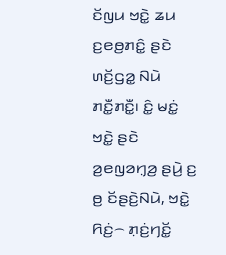ꤢꤩꤜꤣ ꤠꤢꤧ꤭ ꤘꤣ ꤢ꤬ꤕꤥ꤬ꤊꤢꤨ꤭ ꤔꤢꤧ ꤛꤢꤩ꤬ꤞꤤ꤭ ꤡꤣꤧ ꤊꤢꤪ꤭ꤊꤢꤪ꤭꤯ ꤢꤨ꤭ ꤗꤢꤦ꤭ ꤠꤢꤧ꤭ ꤔꤢꤧ ꤤ꤬ꤕꤜꤤꤚ꤫ꤤ꤬ ꤔꤣꤧ꤬ ꤢ꤬ ꤥ꤬ ꤢꤩꤔꤢꤧ꤬ꤡꤣꤧ, ꤠꤢꤧ꤭ ꤖꤢꤦ꤬꤮ ꤊ꤫ꤢꤦ꤬ꤚꤢꤩ꤭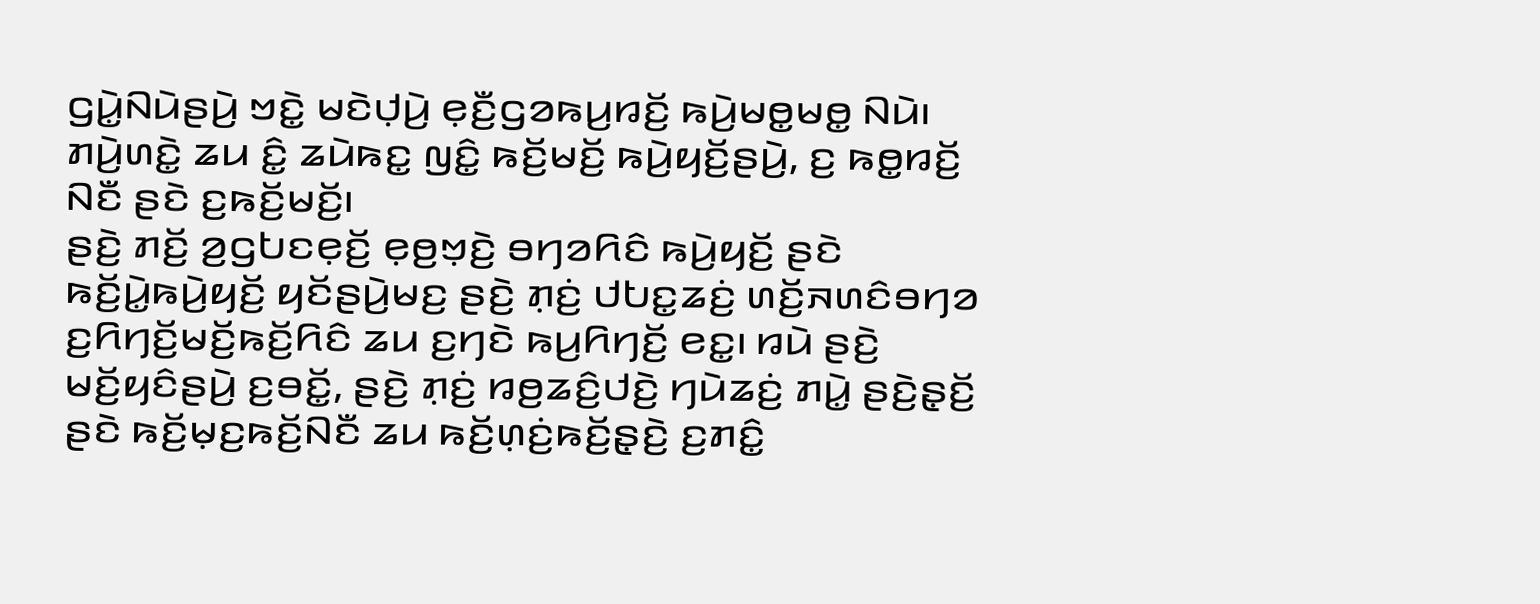ꤞꤣꤧ꤭ꤡꤣꤧꤔꤣꤧ꤬ ꤠꤢꤧ꤭ ꤗꤢꤧꤓ꤫ꤣꤧ꤬ ꤕ꤫ꤢꤪ꤬ꤞꤤꤒꤣ꤬ꤙꤢꤩ꤬ ꤒꤣꤧ꤬ꤗꤥ꤭ꤗꤥ꤭ ꤡꤣꤧ꤯
ꤊꤣꤧ꤬ꤛꤢꤧ꤭ ꤘꤣ ꤢꤨ꤭ ꤘꤣꤧꤒꤢ꤭ ꤜꤢꤨ꤭ ꤒꤢꤩ꤬ꤗꤢꤩ꤬ ꤒꤣꤧ꤬ꤟꤢꤩ꤬ꤔꤣꤧ꤬, ꤢ꤬ ꤒꤥ꤭ꤙꤢꤩ꤬ ꤡꤢꤪ ꤔꤢꤧ ꤢ꤬ꤒꤢꤩ꤬ꤗꤢꤩ꤬꤯
ꤔꤢꤧ꤬ ꤊꤢꤩ꤬ ꤤ꤬ꤞꤝꤢꤕ꤫ꤢꤩ꤬ ꤕ꤫ꤥ꤬ꤠ꤫ꤢꤧ꤬ ꤋꤚꤤꤖꤢꤨ ꤒꤣꤧ꤬ꤟꤢꤩ꤬ ꤔꤢꤧ ꤒꤢꤩ꤬ꤣꤧ꤭ꤒꤣꤧ꤬ꤟꤢꤩ꤬ ꤟꤢꤩꤔꤣꤧ꤬ꤗꤢ꤬ ꤔꤢꤧ꤬ ꤊ꤫ꤢꤦ꤬ ꤓꤝꤢ꤭ꤘꤢꤦ꤬ ꤛꤢꤩ꤬ꤏꤛꤢꤨꤋꤚꤤ ꤢ꤬ꤖꤚꤢꤩ꤬ꤗꤢꤩ꤬ꤒꤢꤩ꤬ꤖꤢꤨ ꤘꤣ ꤢ꤬ꤚꤢꤧ ꤒꤣ꤬ꤖꤚꤢꤩ꤬ ꤕꤢ꤭꤯ ꤙꤣꤧ ꤔꤢꤧ꤬ ꤗꤢꤩ꤬ꤟꤢꤨꤔꤣꤧ꤬ ꤢ꤬ꤋꤢꤩ꤭, ꤔꤢꤧ꤬ ꤊ꤫ꤢꤦ꤬ ꤙꤥ꤬ꤘꤢꤨ꤬ꤓꤢꤧ꤬ ꤚꤣꤧꤘꤢꤦ꤬ ꤊꤣꤧ꤭ ꤔꤢꤧ꤬ꤔ꤫ꤢꤩ꤬ ꤔꤢꤧ ꤒꤢꤩ꤬ꤗ꤫ꤢ꤬ꤒꤢꤩ꤬ꤡꤢꤪ ꤘꤣ ꤒꤢꤩ꤬ꤛ꤫ꤢꤦ꤬ꤒꤢꤩ꤬ꤔ꤫ꤢꤧ꤬ ꤢ꤬ꤊꤢꤨ꤭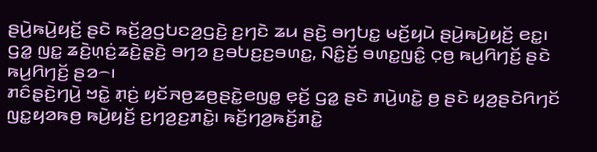ꤔꤣꤧ꤬ꤒꤣꤧ꤬ꤟꤢꤩ꤬ ꤔꤢꤧ ꤒꤢꤩ꤬ꤤ꤬ꤞꤝꤢꤤ꤬ꤞꤢꤧ꤬ ꤢ꤬ꤚꤢꤧ ꤘꤣ ꤔꤢꤧ꤬ ꤋꤚꤝꤢ꤭ ꤗꤢꤩ꤬ꤟꤣꤧ ꤔꤣꤧ꤬ꤒꤣꤧ꤬ꤟꤢꤩ꤬ ꤕꤢ꤭꤯
ꤞꤤ꤭ ꤜꤢ꤭ ꤘꤢꤧ꤬ꤛ꤫ꤢꤦ꤬ꤘꤢꤧ꤬ꤔ꤫ꤢꤧ꤬ ꤋꤚꤤ ꤢ꤬ꤋꤝꤢ꤬ꤢ꤬ꤋꤛꤢ꤭, ꤡꤢꤨ꤭ꤢꤩ꤬ ꤋꤛꤢ꤭ꤜꤢꤨ꤭ ꤍ꤫ꤥ꤬ ꤒꤣ꤬ꤖꤚꤢꤩ꤬ ꤔꤢꤧ ꤒꤣ꤬ꤖꤚꤢꤩ꤬ ꤔꤤ꤮꤯
ꤊꤢꤨꤔ꤫ꤢꤧ꤬ꤚꤣꤧ꤬ ꤠꤢꤧ꤭ ꤊ꤫ꤢꤦ꤬ ꤟꤢꤩꤏꤥ꤬ꤘꤥ꤬ꤔꤢꤧ꤭ꤕꤜꤥ꤭ ꤕ꤫ꤢꤩ꤬ ꤞꤤ꤭ ꤔꤢꤧ ꤊꤣꤧ꤬ꤛꤢꤧ꤭ ꤥ꤬ ꤔꤢꤧ ꤟꤤ꤬ꤔꤢꤧꤖꤚꤢꤩ ꤜꤢ꤭ꤟꤤꤒꤥ꤬ ꤒꤣꤧ꤬ꤟꤢꤩ꤬ ꤢ꤬ꤚꤤ꤬ꤢ꤬ꤊꤢꤧ꤭꤯ ꤒꤢꤩ꤬ꤚꤤ꤬ꤒꤢꤩ꤬ꤊꤢꤧ꤭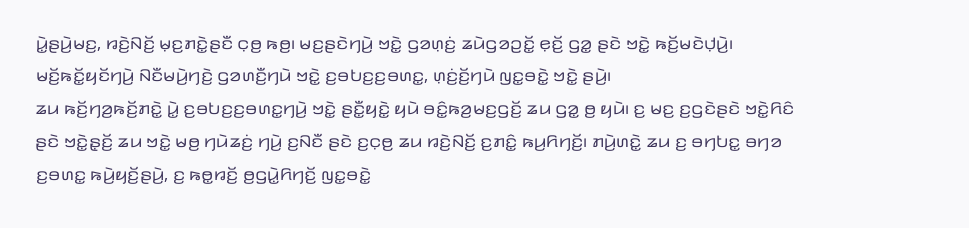ꤣꤧ꤭ꤔꤣꤧ꤬ꤗꤢ꤬, ꤙꤢꤧ꤬ꤡꤢꤩ꤬ ꤗ꤫ꤢ꤬ꤊꤢꤧ꤭ꤔꤢꤪ ꤍ꤫ꤥ꤬ ꤒꤥ꤬꤯ ꤗꤢ꤬ꤔꤢꤧꤚꤣꤧ꤬ ꤠꤢꤧ꤭ ꤞꤤꤛ꤫ꤢꤦ꤬ ꤘꤣꤧꤞꤤꤑꤢꤩ꤭ ꤕ꤫ꤢꤩ꤬ ꤞꤤ꤭ ꤔꤢꤧ ꤠꤢꤧ꤭ ꤒꤢꤩ꤬ꤗꤢꤧꤓ꤫ꤣꤧ꤬꤯ ꤗꤢꤩ꤬ꤒꤢꤩ꤭ꤟꤢꤩꤚꤣꤧ꤬ ꤡꤢꤪꤗꤣꤧ꤬ꤚꤢꤧ꤬ ꤞꤤꤛꤢꤪ꤬ꤚꤣꤧ ꤠꤢꤧ꤭ ꤢ꤬ꤋꤝꤢ꤬ꤢ꤬ꤋꤛꤢ꤭, ꤛ꤫ꤢꤦ꤬ꤢꤩ꤬ꤚꤣꤧ ꤜꤢ꤭ꤋꤢꤧ꤭ ꤠꤢꤧ꤭ ꤔꤣꤧ꤬꤯
ꤘꤣ ꤒꤢꤩ꤬ꤚꤤ꤬ꤒꤢꤩ꤬ꤊꤢꤧ꤭ ꤣꤧ꤭ ꤢ꤬ꤋꤝꤢ꤬ꤢ꤬ꤋꤛꤢ꤭ꤚꤣꤧ꤬ ꤠꤢꤧ꤭ ꤔꤢꤪ꤭ꤟꤢꤧ꤭ ꤟꤣꤧ ꤋꤢꤨ꤭ꤒꤤ꤬ꤗꤢ꤬ꤞꤢꤩ꤬ ꤘꤣ ꤞꤤ꤭ ꤥ꤬ ꤟꤣꤧ꤯ ꤢ꤬ ꤗꤢ꤬ ꤢ꤬ꤞꤢꤧꤔꤢꤧ ꤠꤢꤧ꤭ꤖꤢꤨ ꤔꤢꤧ ꤠꤢꤧ꤭ꤔ꤫ꤢꤩ꤬ ꤘꤣ ꤠꤢꤧ꤭ ꤗꤥ꤬ ꤚꤣꤧꤘꤢꤦ꤬ ꤚꤣꤧ꤬ ꤢ꤬ꤡꤢꤪ ꤔꤢꤧ ꤢ꤬ꤍ꤫ꤥ꤬ ꤘꤣ ꤙꤢꤧ꤬ꤡꤢꤩ꤬ ꤢ꤬ꤊꤢꤨ꤭ ꤒꤣ꤬ꤖꤚꤢꤩ꤬꤯ ꤊꤣꤧ꤬ꤛꤢꤧ꤭ ꤘꤣ ꤢ꤬ ꤋꤚꤝꤢ꤭ ꤋꤚꤤ ꤢ꤬ꤋꤛꤢ꤭ ꤒꤣꤧ꤬ꤟꤢꤩ꤬ꤔꤣꤧ꤬, ꤢ꤬ ꤒꤥ꤭ꤙꤢꤩ꤬ ꤥ꤬ꤞꤣꤧ꤭ꤖꤚꤢꤩ꤬ ꤜꤢ꤭ꤋꤢꤧ꤭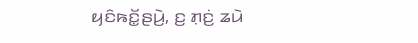ꤟꤢꤨꤒꤢꤩ꤭ꤔꤣꤧ꤬, ꤢ꤬ ꤊ꤫ꤢꤦ꤬ ꤘꤣꤧ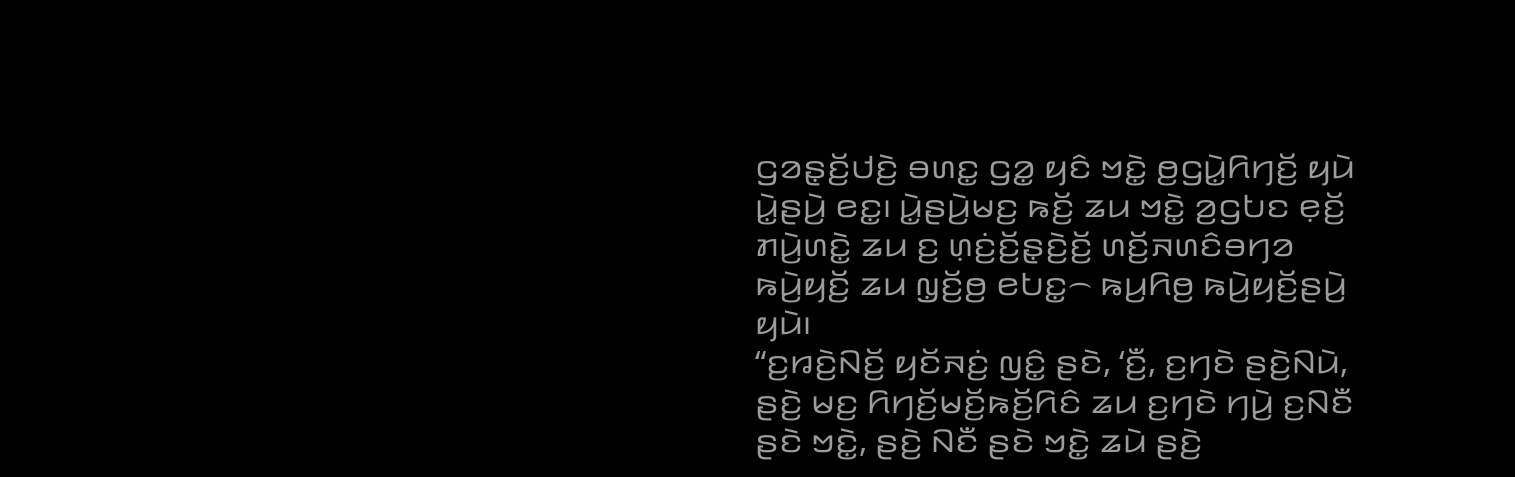ꤞꤤꤔ꤫ꤢꤩ꤬ꤓꤢꤧ꤬ ꤋꤛꤢ꤭ ꤞꤤ꤭ ꤟꤢꤨ ꤠꤢꤧ꤭ ꤥ꤬ꤞꤣꤧ꤭ꤖꤚꤢꤩ꤬ ꤟꤣꤧ ꤣꤧ꤭ꤔꤣꤧ꤬ ꤕꤢ꤭꤯ ꤣꤧ꤭ꤔꤣꤧ꤬ꤗꤢ꤬ ꤒꤢꤩ꤬ ꤘꤣ ꤠꤢꤧ꤭ ꤤ꤬ꤞꤝꤢ ꤕ꤫ꤢꤩ꤬ ꤊꤣꤧ꤬ꤛꤢꤧ꤭ ꤘꤣ ꤢ꤬ ꤛ꤫ꤢꤦ꤬ꤢꤩ꤬ꤔ꤫ꤢꤧ꤬ꤢꤩ꤬ ꤛꤢꤩ꤬ꤏꤛꤢꤨꤋꤚꤤ ꤒꤣꤧ꤬ꤟꤢꤩ꤬ ꤘꤣ ꤜ꤫ꤢꤩ꤬ꤥ꤬ ꤕꤝꤢ꤭꤮ ꤒꤣ꤬ꤖꤥ꤬ ꤒꤣꤧ꤬ꤟꤢꤩ꤬ꤔꤣꤧ꤬ ꤟꤣꤧ꤯
“ꤢ꤬ꤙꤢꤧ꤬ꤡꤢꤩ꤬ ꤟꤢꤩꤏꤢꤦ꤬ ꤜꤢꤨ꤭ ꤔꤢꤧ, ‘ꤢꤪ꤬, ꤢ꤬ꤚꤢꤧ ꤔꤢꤧ꤬ꤡꤣꤧ, ꤔꤢꤧ꤬ ꤗꤢ꤬ ꤖꤚꤢꤩ꤬ꤗꤢꤩ꤬ꤒꤢꤩ꤬ꤖꤢꤨ ꤘꤣ ꤢ꤬ꤚꤢꤧ ꤚꤣꤧ꤬ ꤢ꤬ꤡꤢꤪ ꤔꤢꤧ ꤠꤢꤧ꤭, ꤔꤢꤧ꤬ ꤡꤢꤪ ꤔꤢꤧ ꤠꤢꤧ꤭ ꤘꤣꤧ ꤔꤢꤧ꤬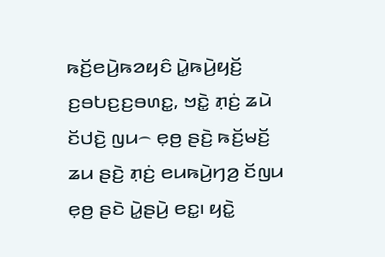ꤒꤢꤩ꤬ꤕꤣꤧ꤬ꤒꤤꤟꤢꤨ ꤣꤧ꤭ꤒꤣꤧ꤬ꤟꤢꤩ꤬ ꤢ꤬ꤋꤝꤢ꤬ꤢ꤬ꤋꤛꤢ꤭, ꤠꤢꤧ꤭ ꤊ꤫ꤢꤦ꤬ ꤘꤣꤧ ꤢꤩꤓꤢꤧ꤬ ꤜꤣ꤮ ꤕ꤫ꤥ꤬ ꤔꤢꤧ꤬ ꤒꤢꤩ꤬ꤗꤢꤩ꤬ ꤘꤣ ꤔꤢꤧ꤬ ꤊ꤫ꤢꤦ꤬ ꤕꤣꤒꤣꤧ꤬ꤚꤤ꤬ ꤢꤩꤜꤣ ꤕ꤫ꤥ꤬ ꤔꤢꤧ ꤣꤧ꤭ꤔꤣꤧ꤬ ꤕꤢ꤭꤯ ꤟꤢꤧ꤭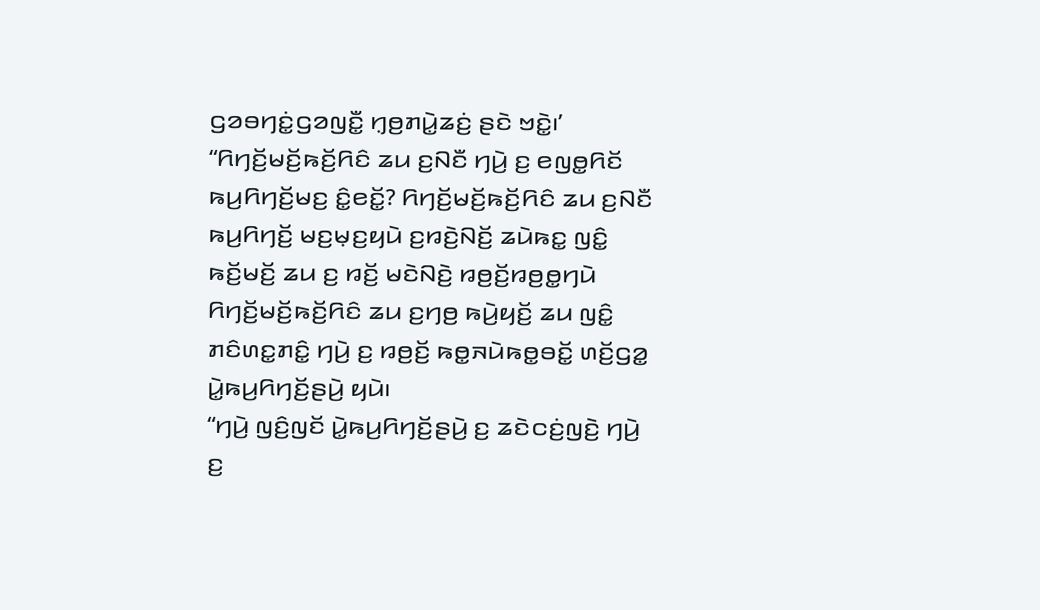ꤞꤤꤋꤚꤢꤦ꤭ꤞꤤꤜꤢꤪ꤭ ꤚ꤫ꤥ꤬ꤊꤣꤧ꤭ꤘꤢꤦ꤬ ꤔꤢꤧ ꤠꤢꤧ꤭꤯’
“ꤖꤚꤢꤩ꤬ꤗꤢꤩ꤬ꤒꤢꤩ꤬ꤖꤢꤨ ꤘꤣ ꤢ꤬ꤡꤢꤪ ꤚꤣꤧ꤬ ꤢ꤬ ꤕꤜꤥ꤭ꤖꤢꤩ ꤒꤣ꤬ꤖꤚꤢꤩ꤬ꤗꤢ꤬ ꤢꤨ꤭ꤕꤢꤩ꤭? ꤖꤚꤢꤩ꤬ꤗꤢꤩ꤬ꤒꤢꤩ꤬ꤖꤢꤨ ꤘꤣ ꤢ꤬ꤡꤢꤪ ꤒꤣ꤬ꤖꤚꤢꤩ꤬ ꤗꤢ꤬ꤗ꤫ꤢ꤬ꤟꤣꤧ ꤢ꤬ꤙꤢꤧ꤬ꤡꤢꤩ꤬ ꤘꤣꤧꤒꤢ꤭ ꤜꤢꤨ꤭ ꤒꤢꤩ꤬ꤗꤢꤩ꤬ ꤘꤣ ꤢ꤬ ꤙꤢꤩ꤬ ꤗꤢꤧꤡꤢꤧ꤬ ꤙꤥ꤬ꤢꤩ꤬ꤙꤥ꤬ꤥ꤭ꤚꤣꤧ ꤖꤚꤢꤩ꤬ꤗꤢꤩ꤬ꤒꤢꤩ꤬ꤖꤢꤨ ꤘꤣ ꤢ꤬ꤚꤥ꤬ ꤒꤣꤧ꤬ꤟꤢꤩ꤬ ꤘꤣ ꤜꤢꤨ꤭ ꤊꤢꤨꤛꤢ꤭ꤊꤢꤨ꤭ ꤚꤣꤧ꤬ ꤢ꤬ ꤙꤥ꤬ꤢꤩ꤬ ꤒꤥ꤭ꤏꤣꤧꤒꤥ꤭ꤋꤢꤩ꤭ ꤛꤢꤩ꤬ꤞꤤ꤭ ꤣꤧ꤭ꤒꤣ꤬ꤖꤚꤢꤩ꤬ꤔꤣꤧ꤬ ꤟꤣꤧ꤯
“ꤚꤣꤧ꤬ ꤜꤢꤨ꤬ꤜꤢꤩ ꤣꤧ꤭ꤒꤣ꤬ꤖꤚꤢꤩ꤬ꤔꤣꤧ꤬ ꤢ꤬ ꤘꤢꤧꤍꤢꤦ꤬ꤜꤢꤧ꤬ ꤚꤣꤧ꤬ ꤢ꤬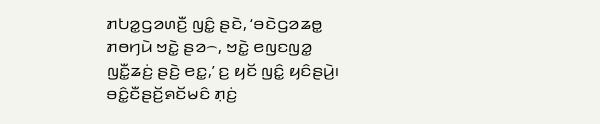ꤊꤝꤤ꤭ꤞꤤꤛꤢꤪ꤬ ꤜꤢꤨ꤭ ꤔꤢꤧ, ‘ꤋꤢꤧꤞꤤꤘꤥ꤭ ꤊꤥꤚꤣꤧ ꤠꤢꤧ꤭ ꤔꤤ꤮, ꤠꤢꤧ꤭ ꤕꤜꤢꤜꤤ꤭ ꤜꤢꤪ꤭ꤘꤢꤦ꤬ ꤔꤢꤧ꤬ ꤕꤢ꤭,’ ꤢ꤬ ꤟꤢꤩ ꤜꤢꤨ꤭ ꤟꤢꤨꤔꤣꤧ꤬꤯
ꤋꤢꤨ꤭ꤢꤪꤔꤢꤩ꤬ꤎꤢꤩꤗꤢꤨ ꤊ꤫ꤢꤦ꤬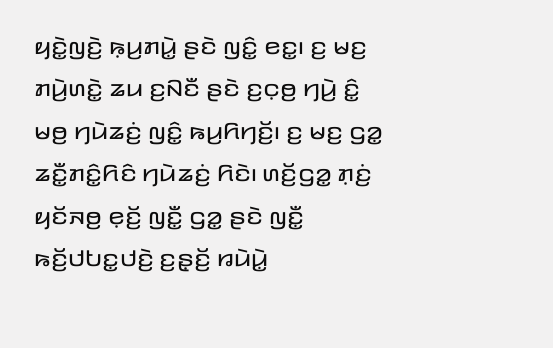ꤟꤢꤧ꤭ꤜꤢꤧ꤬ ꤒ꤫ꤣ꤬ꤊꤣꤧ꤭ ꤔꤢꤧ ꤜꤢꤨ꤭ ꤕꤢ꤭꤯ ꤢ꤬ ꤗꤢ꤬ ꤊꤣꤧ꤬ꤛꤢꤧ꤭ ꤘꤣ ꤢ꤬ꤡꤢꤪ ꤔꤢꤧ ꤢ꤬ꤍ꤫ꤥ꤬ ꤚꤣꤧ꤬ ꤢꤨ꤭ ꤗꤥ꤬ ꤚꤣꤧꤘꤢꤦ꤬ ꤜꤢꤨ꤭ ꤒꤣ꤬ꤖꤚꤢꤩ꤬꤯ ꤢ꤬ ꤗꤢ꤬ ꤞꤤ꤭ ꤘꤢꤪ꤭ꤊꤢꤨ꤭ꤖꤢꤨ ꤚꤣꤧꤘꤢꤦ꤬ ꤖꤢꤧ꤯ ꤛꤢꤩ꤬ꤞꤤ꤭ ꤊ꤫ꤢꤦ꤬ ꤟꤢꤩꤏꤥ꤬ ꤕ꤫ꤢꤩ꤬ ꤜꤢꤪ꤭ ꤞꤤ꤭ ꤔꤢꤧ ꤜꤢꤪ꤭ ꤒꤢꤩ꤬ꤓꤝꤢ꤭ꤓꤢꤧ꤬ ꤢ꤬ꤔ꤫ꤢꤩ꤬ ꤙꤣꤧꤣꤧ꤭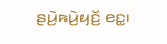ꤔꤣꤧ꤬ꤒꤣꤧ꤬ꤟꤢꤩ꤬ ꤕꤢ꤭꤯